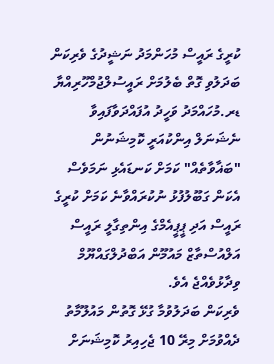ކުރީގެ ރައީސް މުހަންމަދު ނަޝީދުގެ ވެރިކަން ބަދަލުވި ގޮތް ބެލުމަށް ރައީސުލްޖުމްހޫރިއްޔާ ޑރ.މުހައްމަދު ވަހީދު އުފައްދަވާފައިވާ ނެޝަނަލް އިންކުއަރީ ކޮމިޝަނުން "ބަޣާވާތެއް" ކަމަށް ކަނޑައެޅި ނަމަވެސް އެކަން ގަބޫލުފުޅު ނުކުރައްވާނެ ކަމަށް ކުރީގެ ރައީސް އަދި ޕީޕީއެމްގެ އިންތިގާލީ ރައީސް އަލްއުސްތާޒް މައުމޫން އަބްދުލްގައްޔޫމް ވިދާޅުވެއްޖެ އެވެ.
ވެރިކަން ބަދަލުވުމާ ގުޅޭ ގޮތުން މައުލޫމާތު ދެއްވުމަށް މިރޭ 10 ޖެހިއިރު ކޮމިޝަނަށް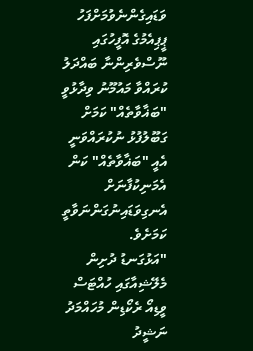ވަޑައިގެންނެވުމަށްފަހު ޕީޕިއެމުގެ އޮފީހުގައި ނޫސްވެރިންނާ ބައްދަލު ކުރައްވާ މައުމޫނު ވިދާޅުވީ "ބަޣާވާތެއް" ކަމަށް ގަބޫލުފުޅު ނުކުރައްވަނީ އެއީ "ބަޣާވާތެއް" ކަން އެމަނިކުފާނަށް އެނގިވަޑައިނުގަންނަވާތީ ކަމަށެވެ.
"އަޅުގަނޑު ދުށިން މެލޭޝިއާގައި ހުއްޓަސް ވީޑިއޯ ރެކޯޑިން މުހައްމަދު ނަޝީދު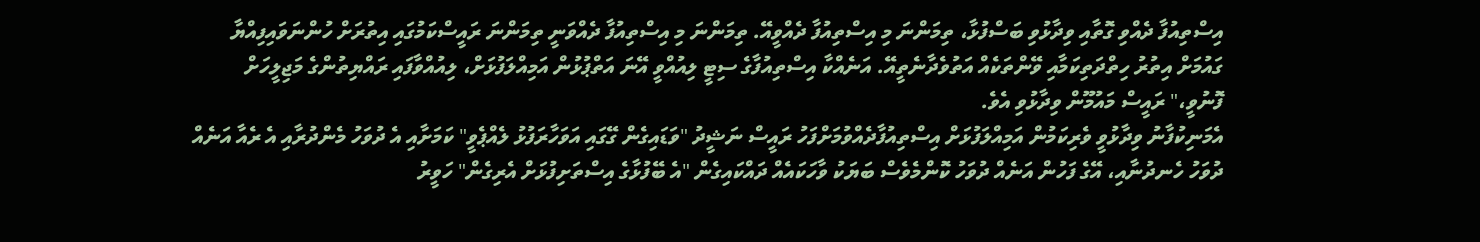އިސްތިއުފާ ދެއްވި ގޮތާއި ވިދާޅުވި ބަސްފުޅާ، ތިމަންނަ މި އިސްތިއުފާ ދެއްވީއޭ. ތިމަންނަ މި އިސްތިއުފާ ދެއްވަނީ ތިމަންނަ ރައީސްކަމުގައި އިތުރަށް ހުންނަވައިފިއްޔާ ގައުމަށް އިތުރު ހިތްދަތިކަމާއި ވޭންތަކެއް އަތުވެދާނެތީއޭ. އަނެއްކާ އިސްތިއުފާގެ ސިޓީ ލިއުއްވީ އޭނަ އަތްޕުޅުން އަމިއްލަފުޅަށް، ލިއުއްވާފައި ރައްޔިތުންގެ މަޖިލީހަށް ފޮނުވީ،" ރައީސް މައުމޫން ވިދާޅުވި އެވެ.
އެމަނިކުފާނު ވިދާޅުވީ ވެރިކަމުން އަމިއްލަފުޅަށް އިސްތިއުފާދެއްވުމަށްފަހު ރައީސް ނަޝީދު "ވަޑައިގެން ގޭގައި އަވަހާރަފުޅު ލެއްޕެވީ" ކަމަށާއި އެ ދުވަހު މެންދުރާއި އެ ރެއާ އަނެއް ދުވަހު ހެނދުނާއި، އޭގެ ފަހުން އަނެއް ދުވަހު ކޮންމެވެސް ބަޔަކު ވާހަކައެއް ދައްކައިގެން "އެ ބޭފުޅާގެ އިސްތަށިފުޅަށް އެރިގެން" ހަވީރު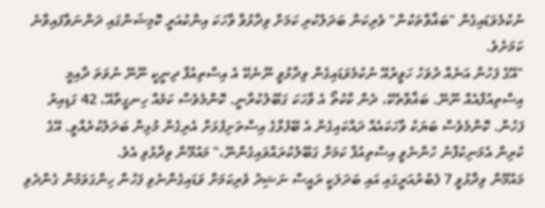ނުކުމެވަޑައިގެން "ބަޣާވާތަކުން" ވެރިކަން ބަދަލުކުރި ކަމަށް ވިދާޅުވާ ވާހަކަ އިންކުއަރީ ކޮމިޝަންގައި ދަންނަވާފައިވާނެ ކަމަށެވެ.
"އޭގެ ފަހުން އަނެއް ދުވަހު ހަވީރުއޭ ނުކުމެވަޑައިގެން ވިދާޅުވީ ނޫނެކޭ އެ އިސްތިއުފާ ދިނީކީ ނޫނޭ ނުވަތަ ދާއިމީ އިސްތިއުފާއެއް ނޫނޭ. ބަޣާވާތެކޭ، ދެން ކާކުތޯ އެ ވާހަކަ ގަބޫލުކުރާނީ. ކޮންމެވެސް ކަމެއް ހިނގީތާއޭ، 42 ގަޑިއިރު ފަހުން. ކޮންމެވެސް ބަޔަކު ވާހަކައެއް ދައްކައިގެން އެ ބޭފުޅާގެ އިސްތަށިފުޅަށް އެރިގެން މުޅިން ބަދަލުކުރެއްވީ. އޭގެ ކުރިން އެމަނިކުފާނު ހުންނެވީ އިސްތިއުފާ ކަމަށް ގަބޫލުކުރައްވައިގެންނޭ،" މައުމޫން ވިދާޅުވި އެވެ.
މައުމޫން ވިދާޅުވީ 7 ފެބުރުއަރީގައި އައި ބަދަލަކީ ރައީސް ނަޝިދު ވެރިކަމަށް ވަޑައިގެންނެވި ފަހުން ހިންގަވަމުން ގެންދެވި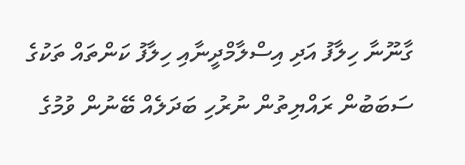ގާނޫނާ ހިލާފު އަދި އިސްލާމްދީނާއި ހިލާފު ކަންތައް ތަކުގެ ސަބަބުން ރައްޔިތުން ނުރުހި ބަދަލެއް ބޭނުން ވުމުގެ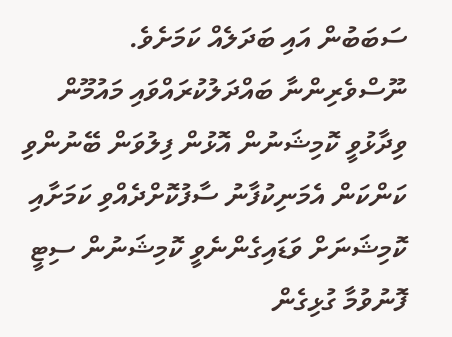ސަބަބުން އައި ބަދަލެއް ކަމަށެވެ.
ނޫސްވެރިންނާ ބައްދަލުކުރައްވައި މައުމޫން ވިދާޅުވީ ކޮމިޝަނުން އޮޅުން ފިލުވަން ބޭނުންވި ކަންކަން އެމަނިކުފާނު ސާފުކޮށްދެއްވި ކަމަށާއި ކޮމިޝަނަށް ވަޑައިގެންނެވީ ކޮމިޝަނުން ސިޓީ ފޮނުވުމާ ގުޅިގެން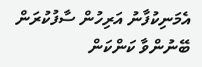އެމަނިކުފާނު އަރިހުން ސާފުކުރަން ބޭނުންވާ ކަންކަން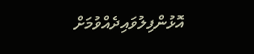އޮޅުންފިލުވައިދެއްވުމަށް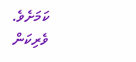ކަމަށެވެ.
ވެރިކަން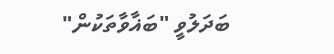ބަދަލުވީ "ބަޣާވާތަކުން"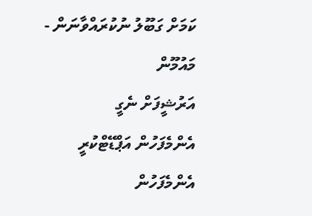ކަމަށް ގަބޫލު ނުކުރައްވާނަން - މައުމޫން
އަރުޝީފަށް ނެގީ
އެންމެފަހުން އަޕްޑޭޓްކުރީ
އެންމެފަހުން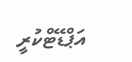އަޕްޑޭޓްކުރީ